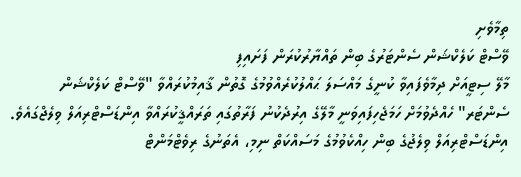ތިމާވެށި
ވޭސްޓް ކަލެކްޝަން ސެންޓަރުގެ ބިން ތައްޔާރުކުރަން ފަށައިފި
މާލޭ ސިޓީއަށް ދިމާވެފައިވާ ކުނީގެ މައްސަލަ ޙައްލުކުރެއްވުމުގެ ގޮތުން ޤާއިމުކުރައްވާ "ވޭސްޓް ކަލެކްޝަން ސެންޓަރ" ހެއްދެވުމަށް ހަމަޖެހިފައިވަނީ މާލޭގެ އިރުދެކުނު ފަރާތުގައި ތަރައްޤީކުރައްވާ އިންޑަސްޓްރިއަލް ވިލެޖްގައެވެ. އިންޑަސްޓްރިއަލް ވިލެޖުގެ ބިން ހިއްކެވުމުގެ މަސައްކަތް ނިމި، އެތަނުގެ ރިވެޓްމަންޓް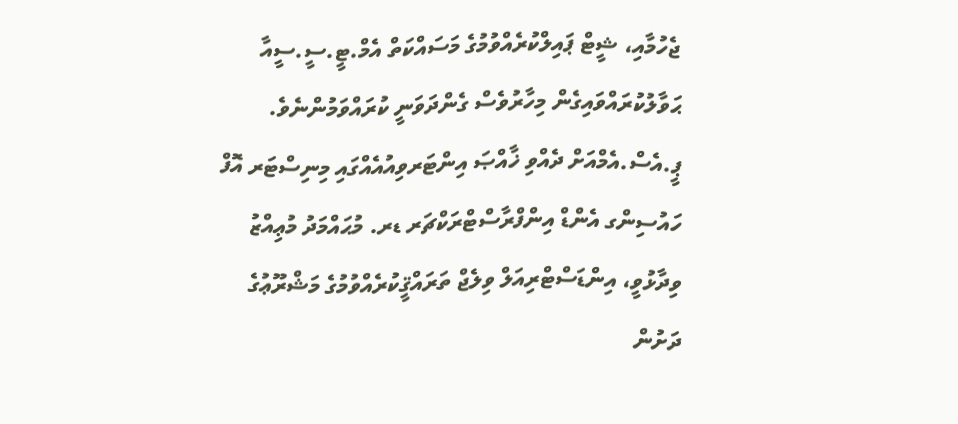ޖެހުމާއި، ޝީޓް ޕައިލްކުރެއްވުމުގެ މަސައްކަތް އެމް.ޓީ.ސީ.ސީއާ ޙަވާލުކުރައްވައިގެން މިހާރުވެސް ގެންދަވަނީ ކުރައްވަމުންނެވެ.
ޕީ.އެސް.އެމްއަށް ދެއްވި ޚާއްޞަ އިންޓަރވިއުއެއްގައި މިނިސްޓަރ އޮފް ހައުސިންގ އެންޑް އިންފްރާސްޓްރަކްޗަރ ޑރ. މުޙައްމަދު މުޢިއްޒު ވިދާޅުވީ، އިންޑަސްޓްރިއަލް ވިލެޖް ތަރައްޤީކުރެއްވުމުގެ މަޝްރޫޢުގެ ދަށުން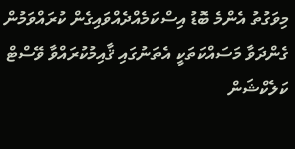މިވަގުތު އެންމެ ބޮޑު އިސްކަމެއްދެއްވައިގެން ކުރައްވަމުން ގެންދަވާ މަސައްކަތަކީ އެތަނުގައި ޤާއިމުކުރައްވާ ވޭސްޓް ކަލެކްޝަން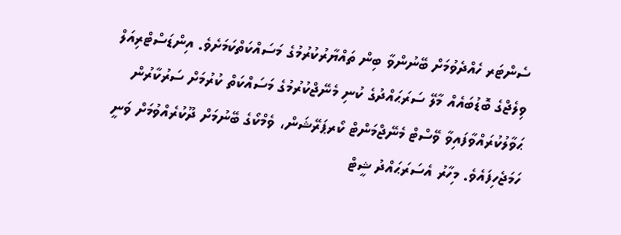ސެންޓަރ ހެއްދެވުމަށް ބޭނުންވާ ބިން ތައްޔާރުކުރުމުގެ މަސައްކަތްކަމަށެވެ. އިންޑަސްޓްރިއަލް ވިލެޖްގެ ބޮޑުބައެއް މާލޭ ސަރަޙައްދުގެ ކުނި މެނޭޖްކުރުމުގެ މަސައްކަތް ކުރުމަށް ސަރުކާރުން ޙަވާލުކުރައްވާފައިވާ ވޭސްޓް މެނޭޖްމަންޓް ކޯރޕަރޭޝަން، ވެމްކޯގެ ބޭނުމަށް ދޫކުރެއްވުމަށް ވަނީ ހަމަޖެހިފައެވެ. މިހާރު އެސަރަޙައްދު ޝީޓް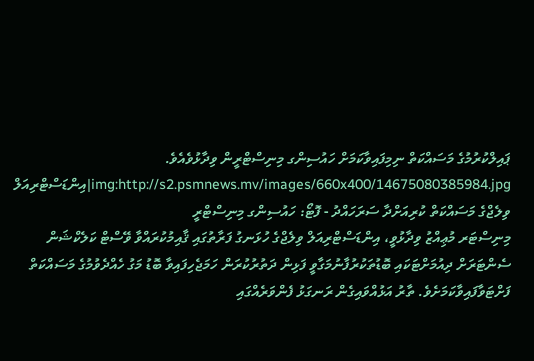ޕައިލްކުރުމުގެ މަސައްކަތް ނިމިފައިވާކަމަށް ހައުސިންގ މިނިސްޓްރީން ވިދާޅުވެއެވެ.
img:http://s2.psmnews.mv/images/660x400/14675080385984.jpg|އިންޑަސްޓްރިއަލް ވިލެޖްގެ މަސައްކަތް ކުރިއަށްދާ ސަރަހައްދު - ފޮޓޯ: ހައުސިންގ މިނިސްޓްރީ
މިނިސްޓަރ މުޢިއްޒު ވިދާޅުވީ، އިންޑަސްޓްރިއަލް ވިލެޖްގެ ހުޅަނގު ފަރާތުގައި ޤާއިމުކުރައްވާ ވޭސްޓް ކަލެކްޝަން ސެންޓަރަށް ދިއުމަށްޓަކައި ބޮޑުތަކުރުފާނުމަގާވީ ފަޅިން ދަތުރުކުރަން ހަމަޖެހިފައިވާ ބޮޑު މަގު ހެއްދެވުމުގެ މަސައްކަތް ފަށްޓަވާފައިވާކަމަށެވެ. ތާރު އަޅުއްވައިގެން ރަނގަޅު ފެންވަރެއްގައި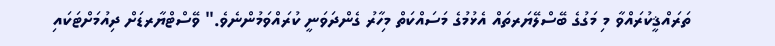ތަރައްޤީކުރައްވާ މި މަގުގެ ބޭސްލޭޔަރތައް އެޅުމުގެ މަސައްކަތް މިހާރު ގެންދަވަނީ ކުރައްވަމުންނެވެ." ވޭސްޓްޔާރޑަށް ދިއުމަށްޓަކައި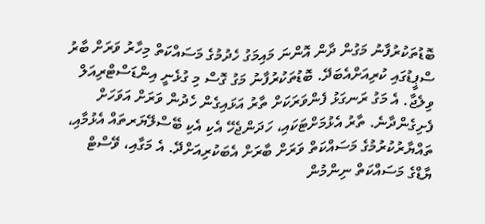ބޮޑުތަކުރުފާނު މަގުން ދާން އޮންނަ މައިމަގު ހެދުމުގެ މަސައްކަތް މިހާރު ވަރަށް ބާރު ސްޕީޑުގައި ކުރިއަށްއެބަދޭ. ބޮޑުތަކުރުފާނު މަގު ގޮސް މި ގުޅެނީ އިންޑަސްޓްރިއަލް ވިލެޖާ. އެ މަގު ރަނގަޅު ފެންވަރަކަށް ތާރު އަޅައިގެން ހެދުން ވަރަށް އަވަހަށް ފެށިގެންދާނެ. ތާރު އެޅުމަށްޓަކައި، ހަދަންޖެހޭ އެކި އެކި ބޭސްލޭޔަރތައް އެޅުމާއި، ތައްޔާރުކުރުމުގެ މަސައްކަތް ވަރަށް ބާރަށް އެބަކުރިއަށްދޭ. އެ މަގާއި، ވޭސްޓް ޔާޑްގެ މަސައްކަތް ނިންމުން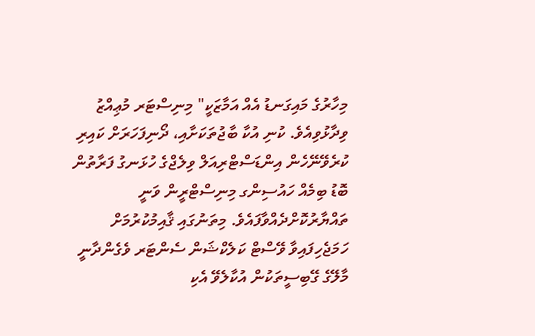މިހާރުގެ މައިގަނޑު އެއް އަމާޒަކީ" މިނިސްޓަރ މުޢިއްޒު ވިދާޅުވިއެވެ. ކުނި އުކާ ބާޖުތަކަށާއި، ދޯނިފަހަރަށް ކައިރި ކުރެވޭނޭހެން އިންޑަސްޓްރިއަލް ވިލެޖްގެ ހުޅަނގު ފަރާތުން ބޮޑު ބިމެއް ހައުސިންގ މިނިސްޓްރީން ވަނީ ތައްޔާރުކޮށްދެއްވާފައެވެ. މިތަނުގައި ޤާއިމުކުރުމަށް ހަމަޖެހިފައިވާ ވޭސްޓް ކަލެކްޝަން ސެންޓަރ ވެގެންދާނީ މާލޭގެ ގޭބިސީތަކުން އުކާލެވޭ އެކި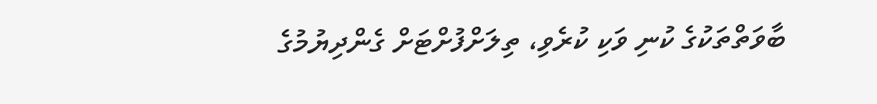ބާވަތްތަކުގެ ކުނި ވަކި ކުރެވި، ތިލަށްފުށްޓަށް ގެންދިޔުމުގެ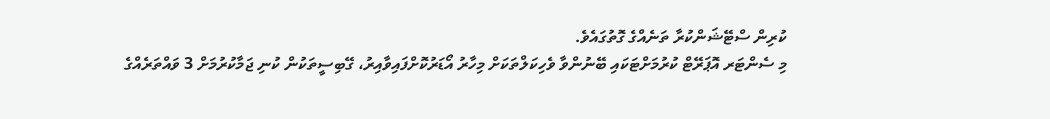ކުރިން ސްޓޭޝަންކުރާ ތަނެއްގެ ގޮތުގައެވެ.
މި ސެންޓަރ އޮޕަރޭޓް ކުރުމަށްޓަކައި ބޭނުންވާ ވެހިކަލްތަކަށް މިހާރު އޯޑަރުކޮށްފައިވާއިރު، ގޭބިސީތަކުން ކުނި ޖަމާކުރުމަށް 3 ވައްތަރެއްގެ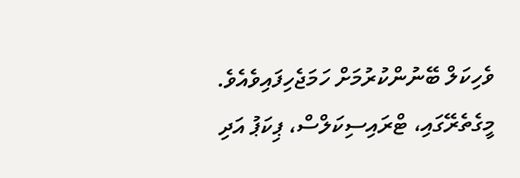ވެހިކަލް ބޭނުންކުރުމަށް ހަމަޖެހިފައިވެއެވެ. މީގެތެރޭގައި، ޓްރައިސިކަލްސް، ޕިކަޕު އަދި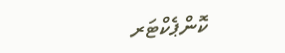ކޮންޕެކްޓަރ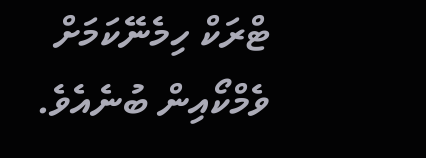ޓްރަކް ހިމެނޭކަމަށް ވެމްކޯއިން ބުނެއެވެ.